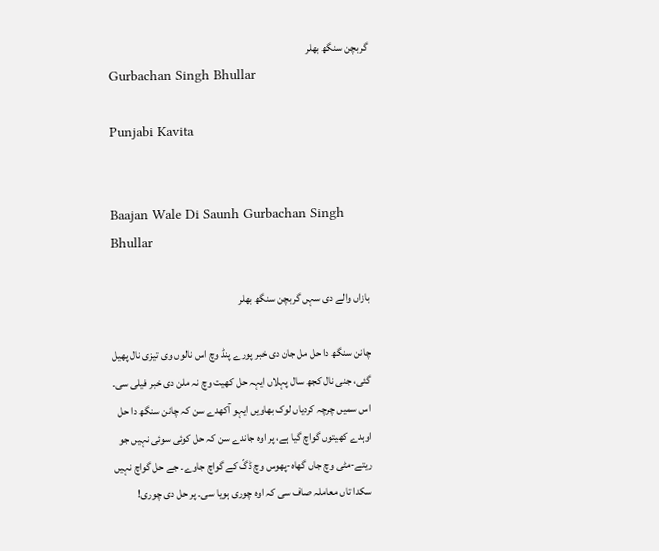گربچن سنگھ بھلر
Gurbachan Singh Bhullar

Punjabi Kavita


Baajan Wale Di Saunh Gurbachan Singh Bhullar

بازاں والے دی سہں گربچن سنگھ بھلر

چانن سنگھ دا حل مل جان دی خبر پورے پنڈ وچ اس نالوں وی تیزی نال پھیل گئی، جنی نال کجھ سال پہلاں ایہہ حل کھیت وچ نہ ملن دی خبر فیلی سی۔ اس سمیں چرچہ کردیاں لوک بھاویں ایہو آکھدے سن کہ چانن سنگھ دا حل اوہدے کھیتوں گواچ گیا ہے، پر اوہ جاندے سن کہ حل کوئی سوئی نہیں جو ریتے-مٹی وچ جاں گھاہ-پھوس وچ ڈگّ کے گواچ جاوے۔ جے حل گواچ نہیں سکدا تاں معاملہ صاف سی کہ اوہ چوری ہویا سی۔ پر حل دی چوری!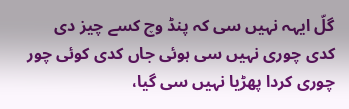گلّ ایہہ نہیں سی کہ پنڈ وچ کسے چیز دی کدی چوری نہیں سی ہوئی جاں کدی کوئی چور چوری کردا پھڑیا نہیں سی گیا،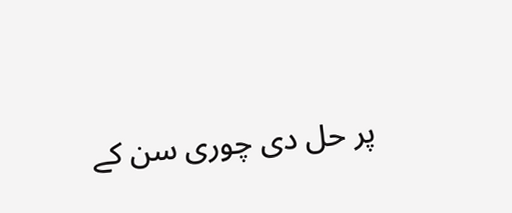پر حل دی چوری سن کے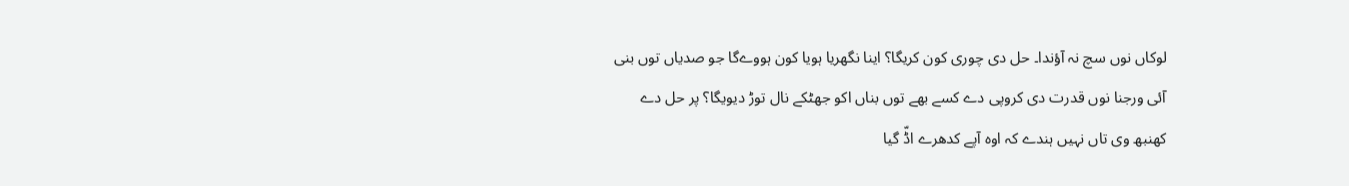لوکاں نوں سچ نہ آؤندا۔ حل دی چوری کون کریگا؟ اینا نگھریا ہویا کون ہووےگا جو صدیاں توں بنی آئی ورجنا نوں قدرت دی کروپی دے کسے بھے توں بناں اکو جھٹکے نال توڑ دیویگا؟ پر حل دے کھنبھ وی تاں نہیں ہندے کہ اوہ آپے کدھرے اڈّ گیا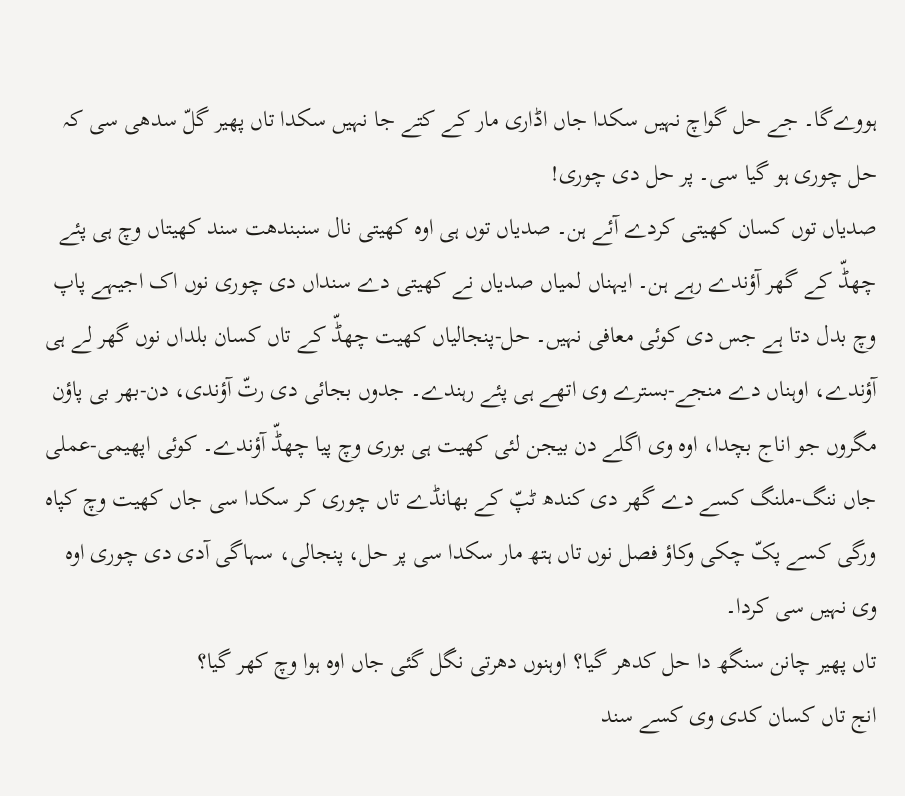ہووےگا۔ جے حل گواچ نہیں سکدا جاں اڈاری مار کے کتے جا نہیں سکدا تاں پھیر گلّ سدھی سی کہ حل چوری ہو گیا سی۔ پر حل دی چوری!
صدیاں توں کسان کھیتی کردے آئے ہن۔ صدیاں توں ہی اوہ کھیتی نال سنبندھت سند کھیتاں وچ ہی پئے چھڈّ کے گھر آؤندے رہے ہن۔ ایہناں لمیاں صدیاں نے کھیتی دے سنداں دی چوری نوں اک اجیہے پاپ وچ بدل دتا ہے جس دی کوئی معافی نہیں۔ حل-پنجالیاں کھیت چھڈّ کے تاں کسان بلداں نوں گھر لے ہی آؤندے، اوہناں دے منجے-بسترے وی اتھے ہی پئے رہندے۔ جدوں بجائی دی رتّ آؤندی، دن-بھر بی پاؤن مگروں جو اناج بچدا، اوہ وی اگلے دن بیجن لئی کھیت ہی بوری وچ پیا چھڈّ آؤندے۔ کوئی اپھیمی-عملی جاں ننگ-ملنگ کسے دے گھر دی کندھ ٹپّ کے بھانڈے تاں چوری کر سکدا سی جاں کھیت وچ کپاہ ورگی کسے پکّ چکی وکاؤ فصل نوں تاں ہتھ مار سکدا سی پر حل، پنجالی، سہاگی آدی دی چوری اوہ وی نہیں سی کردا۔
تاں پھیر چانن سنگھ دا حل کدھر گیا؟ اوہنوں دھرتی نگل گئی جاں اوہ ہوا وچ کھر گیا؟
انج تاں کسان کدی وی کسے سند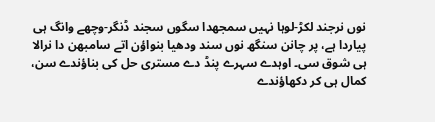نوں نرجند لکڑ-لوہا نہیں سمجھدا سگوں سجند ڈنگر-وچھے وانگ ہی پیاردا ہے، پر چانن سنگھ نوں سند ودھیا بنواؤن اتے سامبھن دا نرالا ہی شوق سی۔ اوہدے سہرے پنڈ دے مستری حل کی بناؤندے سن، کمال ہی کر دکھاؤندے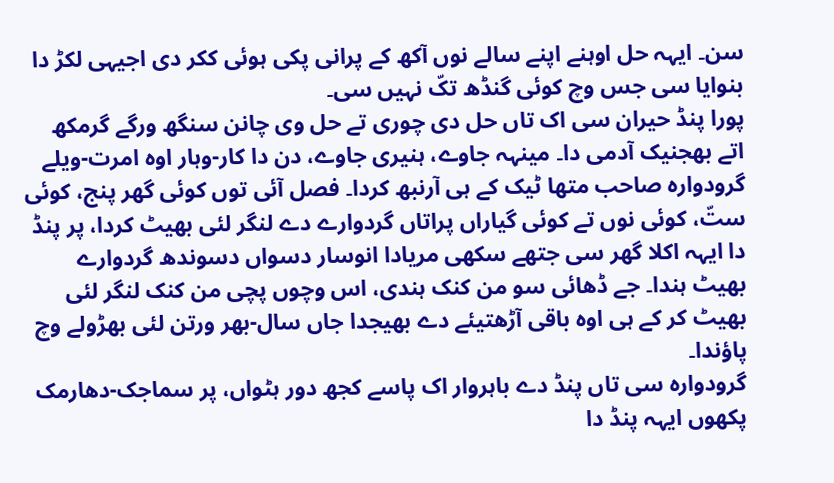سن۔ ایہہ حل اوہنے اپنے سالے نوں آکھ کے پرانی پکی ہوئی ککر دی اجیہی لکڑ دا بنوایا سی جس وچ کوئی گنڈھ تکّ نہیں سی۔
پورا پنڈ حیران سی اک تاں حل دی چوری تے حل وی چانن سنگھ ورگے گرمکھ اتے بھجنیک آدمی دا۔ مینہہ جاوے، ہنیری جاوے، دن دا کار-وہار اوہ امرت-ویلے گرودوارہ صاحب متھا ٹیک کے ہی آرنبھ کردا۔ فصل آئی توں کوئی گھر پنج، کوئی ستّ، کوئی نوں تے کوئی گیاراں پراتاں گردوارے دے لنگر لئی بھیٹ کردا، پر پنڈ دا ایہہ اکلا گھر سی جتھے سکھی مریادا انوسار دسواں دسوندھ گردوارے بھیٹ ہندا۔ جے ڈھائی سو من کنک ہندی، اس وچوں پچی من کنک لنگر لئی بھیٹ کر کے ہی اوہ باقی آڑھتیئے دے بھیجدا جاں سال-بھر ورتن لئی بھڑولے وچ پاؤندا۔
گرودوارہ سی تاں پنڈ دے باہروار اک پاسے کجھ دور ہٹواں، پر سماجک-دھارمک پکھوں ایہہ پنڈ دا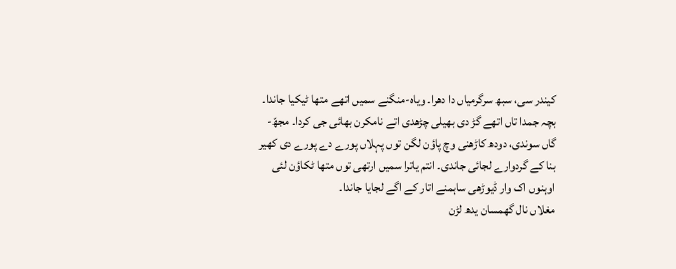کیندر سی، سبھ سرگرمیاں دا دھرا۔ ویاہ-منگنے سمیں اتھے متھا ٹیکیا جاندا۔ بچہ جمدا تاں اتھے گڑ دی بھیلی چڑھدی اتے نامکرن بھائی جی کردا۔ مجھّ-گاں سوندی، دودھ کاڑھنی وچ پاؤن لگن توں پہلاں پورے دے پورے دی کھیر بنا کے گردوارے لجائی جاندی۔ انتم یاترا سمیں ارتھی توں متھا ٹکاؤن لئی اوہنوں اک وار ڈیوڑھی ساہمنے اتار کے اگے لجایا جاندا۔
مغلاں نال گھمسان یدھ لڑن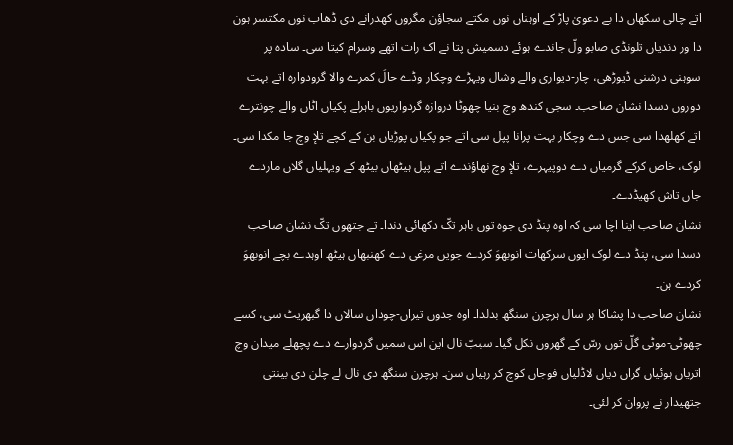اتے چالی سکھاں دا بے دعویٰ پاڑ کے اوہناں نوں مکتے سجاؤن مگروں کھدرانے دی ڈھاب نوں مکتسر ہون دا ور دندیاں تلونڈی صابو ولّ جاندے ہوئے دسمیش پتا نے اک رات اتھے وسرام کیتا سی۔ سادہ پر سوہنی درشنی ڈیوڑھی، چار-دیواری والے وشال ویہڑے وچکار وڈے حالَ کمرے والا گرودوارہ اتے بہت دوروں دسدا نشان صاحب۔ سجی کندھ وچ بنیا چھوٹا دروازہ گردواریوں باہرلے پکیاں اٹاں والے چونترے اتے کھلھدا سی جس دے وچکار بہت پرانا پپل سی اتے جو پکیاں پوڑیاں بن کے کچے تلإ وچ جا مکدا سی۔ لوک، خاص کرکے گرمیاں دے دوپیہرے، تلإ وچ نھاؤندے اتے پپل ہیٹھاں بیٹھ کے ویہلیاں گلاں ماردے جاں تاش کھیڈدے۔
نشان صاحب اینا اچا سی کہ اوہ پنڈ دی جوہ توں باہر تکّ دکھائی دندا۔ تے جتھوں تکّ نشان صاحب دسدا سی، پنڈ دے لوک ایوں سرکھات انوبھوَ کردے جویں مرغی دے کھنبھاں ہیٹھ اوہدے بچے انوبھوَ کردے ہن۔
نشان صاحب دا پشاکا ہر سال ہرچرن سنگھ بدلدا۔ اوہ جدوں تیراں-چوداں سالاں دا گبھریٹ سی، کسے چھوٹی-موٹی گلّ توں رسّ کے گھروں نکل گیا۔ سببّ نال این اس سمیں گردوارے دے پچھلے میدان وچ اتریاں ہوئیاں گراں دیاں لاڈلیاں فوجاں کوچ کر رہیاں سن۔ ہرچرن سنگھ دی نال لے چلن دی بینتی جتھیدار نے پروان کر لئی۔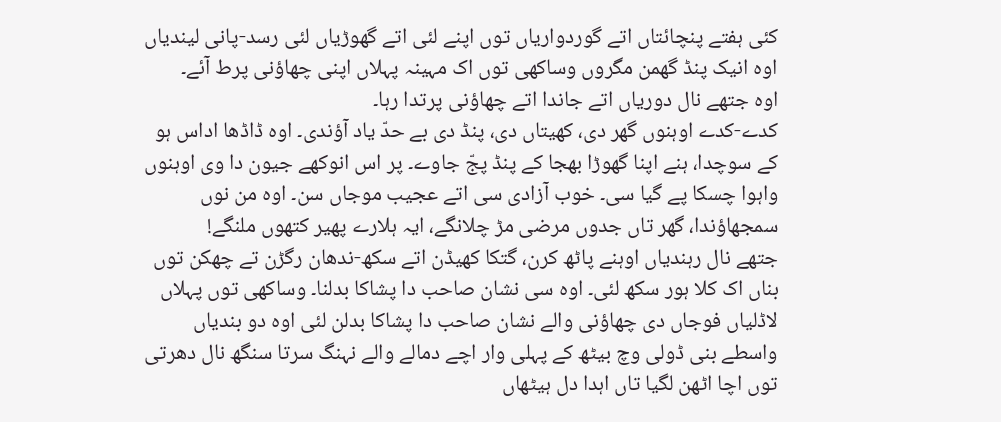کئی ہفتے پنچائتاں اتے گوردواریاں توں اپنے لئی اتے گھوڑیاں لئی رسد-پانی لیندیاں اوہ انیک پنڈ گھمن مگروں وساکھی توں اک مہینہ پہلاں اپنی چھاؤنی پرط آئے۔
اوہ جتھے نال دوریاں اتے جاندا اتے چھاؤنی پرتدا رہا۔
کدے-کدے اوہنوں گھر دی، کھیتاں دی، پنڈ دی بے حدّ یاد آؤندی۔ اوہ ڈاڈھا اداس ہو کے سوچدا، ہنے اپنا گھوڑا بھجا کے پنڈ پجّ جاوے۔ پر اس انوکھے جیون دا وی اوہنوں واہوا چسکا پے گیا سی۔ خوب آزادی سی اتے عجیب موجاں سن۔ اوہ من نوں سمجھاؤندا، گھر تاں جدوں مرضی مڑ چلانگے، ایہ ہلارے پھیر کتھوں ملنگے!
جتھے نال رہندیاں اوہنے پاٹھ کرن، گتکا کھیڈن اتے سکھ-ندھان رگڑن تے چھکن توں بناں اک کلا ہور سکھ لئی۔ اوہ سی نشان صاحب دا پشاکا بدلنا۔ وساکھی توں پہلاں لاڈلیاں فوجاں دی چھاؤنی والے نشان صاحب دا پشاکا بدلن لئی اوہ دو بندیاں واسطے بنی ڈولی وچ بیٹھ کے پہلی وار اچے دمالے والے نہنگ سرتا سنگھ نال دھرتی توں اچا اٹھن لگیا تاں اہدا دل ہیٹھاں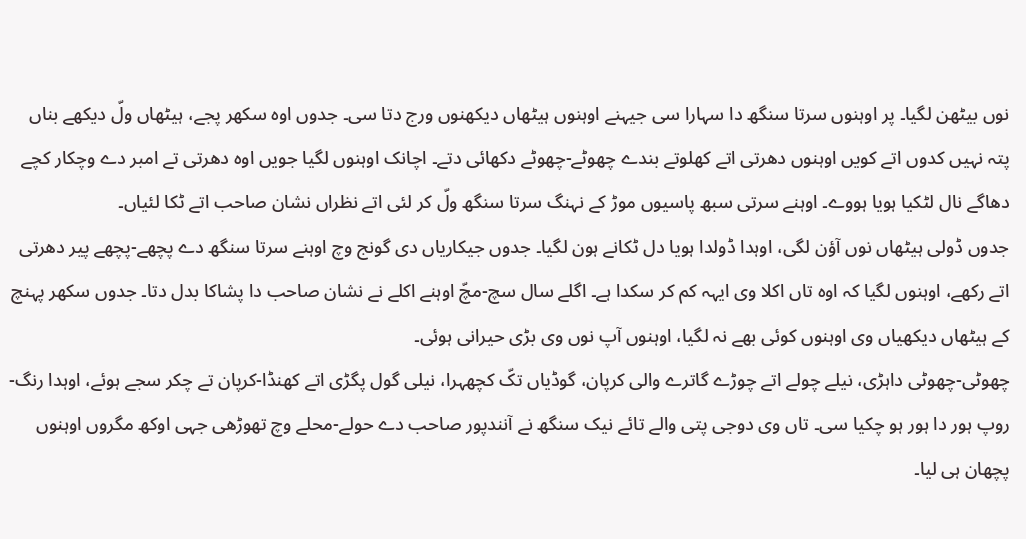نوں بیٹھن لگیا۔ پر اوہنوں سرتا سنگھ دا سہارا سی جیہنے اوہنوں ہیٹھاں دیکھنوں ورج دتا سی۔ جدوں اوہ سکھر پجے، ہیٹھاں ولّ دیکھے بناں پتہ نہیں کدوں اتے کویں اوہنوں دھرتی اتے کھلوتے بندے چھوٹے-چھوٹے دکھائی دتے۔ اچانک اوہنوں لگیا جویں اوہ دھرتی تے امبر دے وچکار کچے دھاگے نال لٹکیا ہویا ہووے۔ اوہنے سرتی سبھ پاسیوں موڑ کے نہنگ سرتا سنگھ ولّ کر لئی اتے نظراں نشان صاحب اتے ٹکا لئیاں۔
جدوں ڈولی ہیٹھاں نوں آؤن لگی، اوہدا ڈولدا ہویا دل ٹکانے ہون لگیا۔ جدوں جیکاریاں دی گونج وچ اوہنے سرتا سنگھ دے پچھے-پچھے پیر دھرتی اتے رکھے، اوہنوں لگیا کہ اوہ تاں اکلا وی ایہہ کم کر سکدا ہے۔ اگلے سال سچ-مچّ اوہنے اکلے نے نشان صاحب دا پشاکا بدل دتا۔ جدوں سکھر پہنچ کے ہیٹھاں دیکھیاں وی اوہنوں کوئی بھے نہ لگیا، اوہنوں آپ نوں وی بڑی حیرانی ہوئی۔
چھوٹی-چھوٹی داہڑی، نیلے چولے اتے چوڑے گاترے والی کرپان، گوڈیاں تکّ کچھہرا، نیلی گول پگڑی اتے کھنڈا-کرپان تے چکر سجے ہوئے، اوہدا رنگ-روپ ہور دا ہور ہو چکیا سی۔ تاں وی دوجی پتی والے تائے نیک سنگھ نے آنندپور صاحب دے حولے-محلے وچ تھوڑھی جہی اوکھ مگروں اوہنوں پچھان ہی لیا۔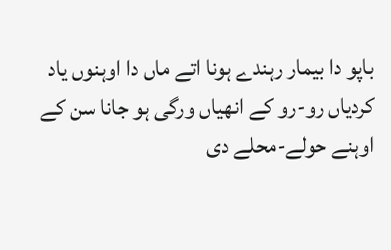باپو دا بیمار رہندے ہونا اتے ماں دا اوہنوں یاد کردیاں رو-رو کے انھیاں ورگی ہو جانا سن کے اوہنے حولے-محلے دی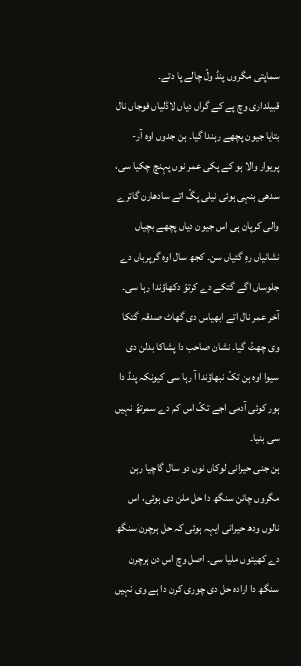سماپتی مگروں پنڈ ولّ چالے پا دتے۔
قبیلداری وچ پے کے گراں دیاں لاڈلیاں فوجاں نال بتایا جیون پچھے رہندا گیا۔ ہن جدوں اوہ آر-پریوار والا ہو کے پکی عمر نوں پہنچ چکیا سی، سدھی بنہی ہوئی نیلی پگّ اتے سادھارن گاترے والی کرپان ہی اس جیون دیاں پچھے بچیاں نشانیاں رہِ گئیاں سن۔ کجھ سال اوہ گرپرباں دے جلوساں اگے گتکے دے کرتوّ دکھاؤندا رہا سی۔ آخر عمر نال اتے ابھیاس دی گھاٹ صدقہ گتکا وی چھٹّ گیا۔ نشان صاحب دا پشاکا بدلن دی سیوا اوہ ہن تکّ نبھاؤندا آ رہا سی کیونکہ پنڈ دا ہور کوئی آدمی اجے تکّ اس کم دے سمرتھّ نہیں سی بنیا۔
ہن جنی حیرانی لوکاں نوں دو سال گاچیا رہن مگروں چانن سنگھ دا حل ملن دی ہوئی، اس نالوں ودھ حیرانی ایہہ ہوئی کہ حل ہرچرن سنگھ دے کھیتوں ملیا سی۔ اصل وچ اس دن ہرچرن سنگھ دا ارادہ حل دی چوری کرن دا ہے وی نہیں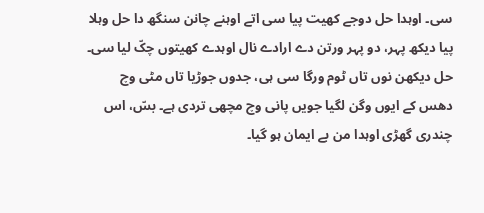سی۔ اوہدا حل دوجے کھیت پیا سی اتے اوہنے چانن سنگھ دا حل وہلا پیا دیکھ پہر، دو پہر ورتن دے ارادے نال اوہدے کھیتوں چکّ لیا سی۔ حل دیکھن نوں تاں ٹوم ورگا سی ہی، جدوں جوڑیا تاں مٹی وچ دھس کے ایوں وگن لگیا جویں پانی وچ مچھی تردی ہے۔ بسّ، اس چندری گھڑی اوہدا من بے ایمان ہو گیا۔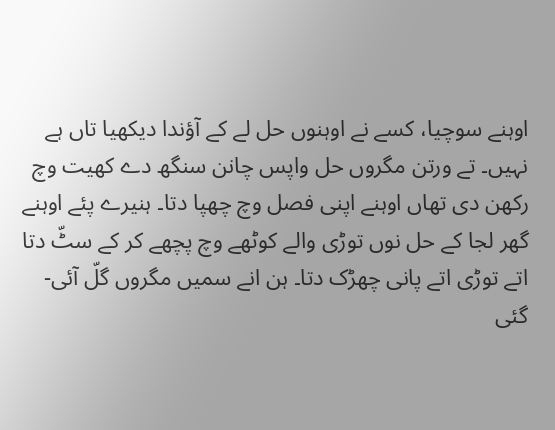اوہنے سوچیا، کسے نے اوہنوں حل لے کے آؤندا دیکھیا تاں ہے نہیں۔ تے ورتن مگروں حل واپس چانن سنگھ دے کھیت وچ رکھن دی تھاں اوہنے اپنی فصل وچ چھپا دتا۔ ہنیرے پئے اوہنے گھر لجا کے حل نوں توڑی والے کوٹھے وچ پچھے کر کے سٹّ دتا اتے توڑی اتے پانی چھڑک دتا۔ ہن انے سمیں مگروں گلّ آئی-گئی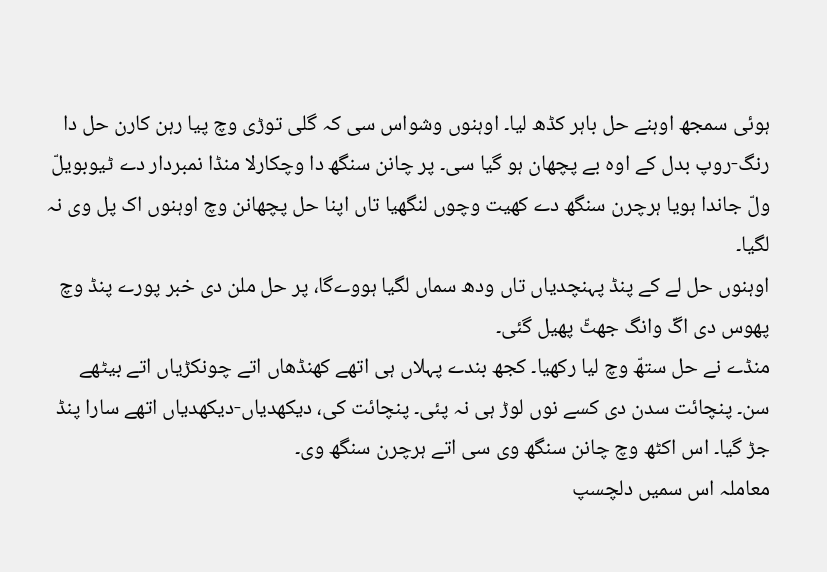ہوئی سمجھ اوہنے حل باہر کڈھ لیا۔ اوہنوں وشواس سی کہ گلی توڑی وچ پیا رہن کارن حل دا رنگ-روپ بدل کے اوہ بے پچھان ہو گیا سی۔ پر چانن سنگھ دا وچکارلا منڈا نمبردار دے ٹیوبویلّ ولّ جاندا ہویا ہرچرن سنگھ دے کھیت وچوں لنگھیا تاں اپنا حل پچھانن وچ اوہنوں اک پل وی نہ لگیا۔
اوہنوں حل لے کے پنڈ پہنچدیاں تاں ودھ سماں لگیا ہووےگا، پر حل ملن دی خبر پورے پنڈ وچ پھوس دی اگّ وانگ جھٹّ پھیل گئی۔
منڈے نے حل ستھّ وچ لیا رکھیا۔ کجھ بندے پہلاں ہی اتھے کھنڈھاں اتے چونکڑیاں اتے بیٹھے سن۔ پنچائت سدن دی کسے نوں لوڑ ہی نہ پئی۔ پنچائت کی، دیکھدیاں-دیکھدیاں اتھے سارا پنڈ جڑ گیا۔ اس اکٹھ وچ چانن سنگھ وی سی اتے ہرچرن سنگھ وی۔
معاملہ اس سمیں دلچسپ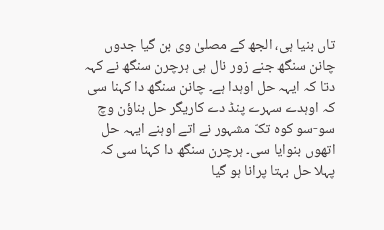تاں بنیا ہی، الجھ کے مصلیٰ وی بن گیا جدوں چانن سنگھ جنے زور نال ہی ہرچرن سنگھ نے کہہ دتا کہ ایہہ حل اوہدا ہے۔ چانن سنگھ دا کہنا سی کہ اوہدے سہرے پنڈ دے کاریگر حل بناؤن وچ سو-سو کوہ تکّ مشہور نے اتے اوہنے ایہہ حل اتھوں بنوایا سی۔ ہرچرن سنگھ دا کہنا سی کہ پہلا حل بہتا پرانا ہو گیا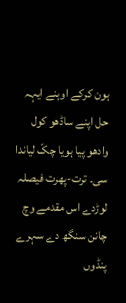ہون کرکے اوہنے ایہہ حل اپنے ساڈھو کول وادھو پیا ہویا چکّ لیاندا سی۔ ترت-پھرت فیصلہ لوڑدے اس مقدمے وچ چانن سنگھ دے سہرے پنڈوں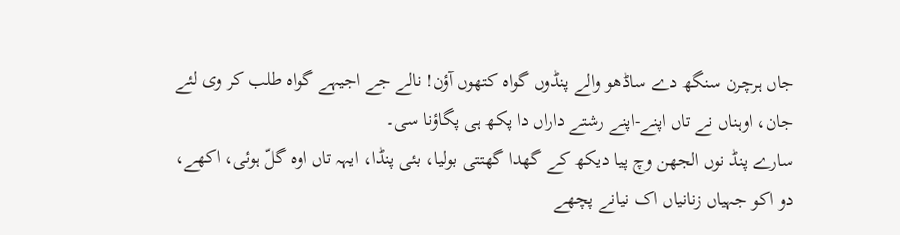جاں ہرچرن سنگھ دے ساڈھو والے پنڈوں گواہ کتھوں آؤن! نالے جے اجیہے گواہ طلب کر وی لئے جان، اوہناں نے تاں اپنے-اپنے رشتے داراں دا پکھ ہی پگاؤنا سی۔
سارے پنڈ نوں الجھن وچ پیا دیکھ کے گھدا گھتتی بولیا، بئی پنڈا، ایہہ تاں اوہ گلّ ہوئی، اکھے، دو اکو جہیاں زنانیاں اک نیانے پچھے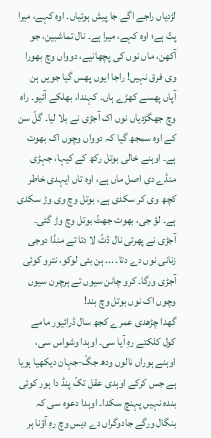لڑدیاں راجے اگے جا پیش ہوئیاں۔ اوہ کہے، میرا پتّ ہے؛ اوہ کہے، میرا ہے۔ نال تماشبین، جو آکھن، ماں نوں کی پچھانیے، دوواں وچ بھورا وی فرق نہیں! راجا ایوں پھس گیا جویں ہن آپاں پھسے کھڑے ہاں۔ کہندا، بھلکے آئیو۔ راہ وچ جھگڑدیاں نوں اک آجڑی نے بلا لیا۔ گلّ سن کے اوہ سمجھ گیا کہ دوواں وچوں اک بھوت ہے۔ اوہنے خالی بوتل رکھ کے کیہا، جہڑی منڈے دی اصل ماں ہے، اوہ تاں ایہدی خاطر کچھ وی کر سکدی ہے، بوتل وچ وی وڑ سکدی ہے۔ لؤ جی، بھوت جھٹّ بوتل وچ وڑ گئی۔ آجڑی نے پھرتی نال ڈٹّ لا دتا تے منڈا دوجی زنانی نوں دے دتا۔ ... ہن بئی لوکو، نترو کوئی آجڑی ورگا۔ کرو چانن سیوں تے ہرچرن سیوں وچوں اک نوں بوتل وچ بند!
گھدا چڑھدی عمرے کجھ سال ڈرائیور مامے کول کلکتے رہِ آیا سی۔ اوہدا وشواس سی، اوہنے ہوراں نالوں ودھ جگّ-جہان دیکھیا ہویا ہے جس کرکے اوہدی عقل تکّ پنڈ دا ہور کوئی بندہ نہیں پہنچ سکدا۔ اوہدا دعوہ سی کہ بنگال ورگے جادوگراں دے دیس وچ رہِ آؤنا ہر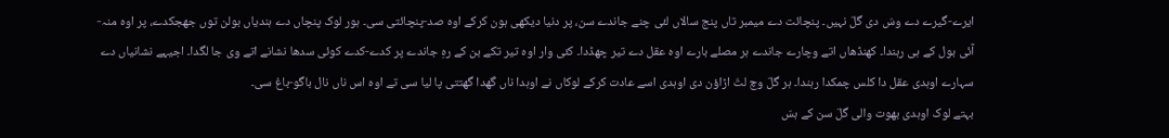ایرے-گیرے دے وسّ دی گلّ نہیں۔ پنچائت دے میمبر تاں پنج سالاں لئی چنے جاندے سن، پر دنیا دیکھی ہون کرکے اوہ صد-پنچائتی سی۔ ہور لوک پنچاں دے ہندیاں بولن توں جھجکدے، پر اوہ منہ-آئی بول کے ہی رہندا۔ کھنڈھاں اتے وچارے جاندے ہر مصلے بارے اوہ عقل دے تیر چھڈدا۔ کئی وار اوہ تیر تکے بن کے رہِ جاندے پر کدے-کدے کوئی سدھا نشانے اتے وی جا لگدا۔ اجیہے نشانیاں دے سہارے اوہدی عقل دا کلس چمکدا رہندا۔ ہر گلّ وچ لتّ اڑاؤن دی اوہدی اسے عادت کرکے لوکاں نے اوہدا ناں گھدا گھتتی پا لیا سی تے اوہ اس ناں نال باگو-باغ سی۔
بہتے لوک اوہدی بھوت والی گلّ سن کے ہسّ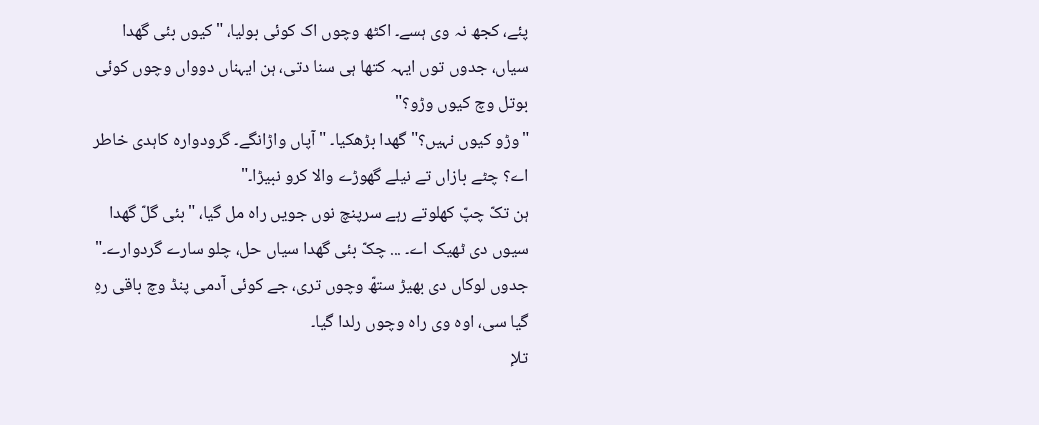پئے، کجھ نہ وی ہسے۔ اکٹھ وچوں اک کوئی بولیا، "کیوں بئی گھدا سیاں، جدوں توں ایہہ کتھا ہی سنا دتی، ہن ایہناں دوواں وچوں کوئی بوتل وچ کیوں وڑو؟"
"وڑو کیوں نہیں؟" گھدا بڑھکیا۔ "آپاں واڑانگے۔ گرودوارہ کاہدی خاطر اے؟ چٹے بازاں تے نیلے گھوڑے والا کرو نبیڑا۔"
ہن تکّ چپّ کھلوتے رہے سرپنچ نوں جویں راہ مل گیا، "بئی گلّ گھدا سیوں دی ٹھیک اے۔ ... چکّ بئی گھدا سیاں حل، چلو سارے گردوارے۔"
جدوں لوکاں دی بھیڑ ستھّ وچوں تری، جے کوئی آدمی پنڈ وچ باقی رہِ گیا سی، اوہ وی راہ وچوں رلدا گیا۔
تلإ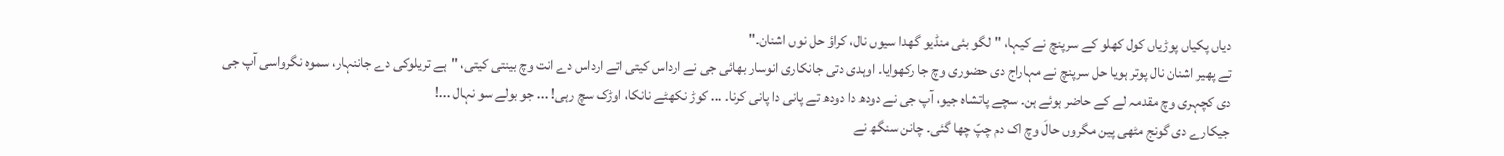دیاں پکیاں پوڑیاں کول کھلو کے سرپنچ نے کیہا، "لگو بئی منڈیو گھدا سیوں نال، کراؤ حل نوں اشنان۔"
تے پھیر اشنان نال پوتر ہویا حل سرپنچ نے مہاراج دی حضوری وچ جا رکھوایا۔ اوہدی دتی جانکاری انوسار بھائی جی نے ارداس کیتی اتے ارداس دے انت وچ بینتی کیتی، "ہے تریلوکی دے جاننہار، سموہ نگرواسی آپ جی دی کچہری وچ مقدمہ لے کے حاضر ہوئے ہن۔ سچے پاتشاہ جیو، آپ جی نے دودھ دا دودھ تے پانی دا پانی کرنا۔ ... کوڑ نکھٹے نانکا، اوڑک سچ رہی! ... جو بولے سو نہال ...!
جیکارے دی گونج مٹھی پین مگروں حالَ وچ اک دم چپّ چھا گئی۔ چانن سنگھ نے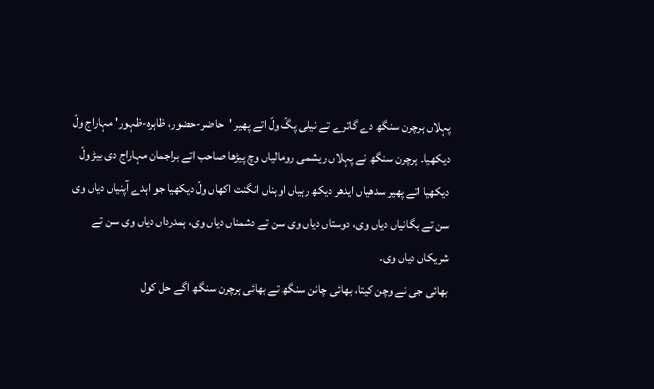پہلاں ہرچرن سنگھ دے گاترے تے نیلی پگّ ولّ اتے پھیر 'حاضر-حضور، ظاہرہ-ظہور' مہاراج ولّ دیکھیا۔ ہرچرن سنگھ نے پہلاں ریشمی رومالیاں وچ پیڑھا صاحب اتے براجمان مہاراج دی بیڑ ولّ دیکھیا اتے پھیر سدھیاں ایدھر دیکھ رہیاں اوہناں انگنت اکھاں ولّ دیکھیا جو اہدے آپنیاں دیاں وی سن تے بگانیاں دیاں وی، دوستاں دیاں وی سن تے دشمناں دیاں وی، ہمدرداں دیاں وی سن تے شریکاں دیاں وی۔
بھائی جی نے وچن کیتا، بھائی چانن سنگھ تے بھائی ہرچرن سنگھ اگے حل کول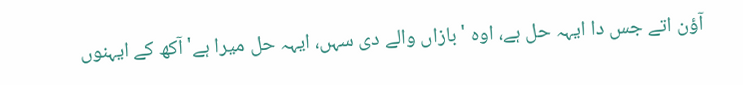آؤن اتے جس دا ایہہ حل ہے، اوہ 'بازاں والے دی سہں، ایہہ حل میرا ہے' آکھ کے ایہنوں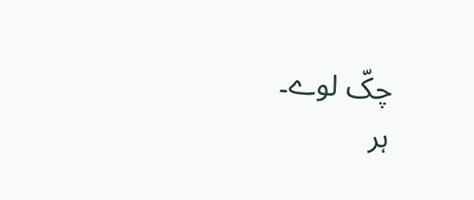چکّ لوے۔
ہر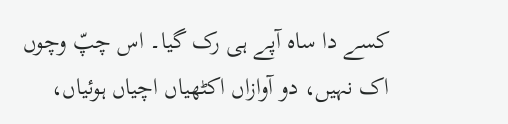کسے دا ساہ آپے ہی رک گیا۔ اس چپّ وچوں اک نہیں، دو آوازاں اکٹھیاں اچیاں ہوئیاں،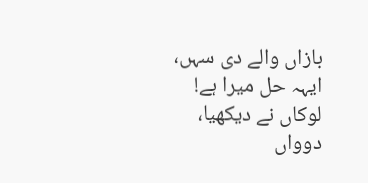بازاں والے دی سہں، ایہہ حل میرا ہے!
لوکاں نے دیکھیا، دوواں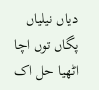دیاں نیلیاں پگاں توں اچا اٹھیا حل اک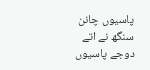پاسیوں چانن سنگھ نے اتے دوجے پاسیوں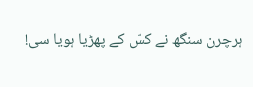ہرچرن سنگھ نے کسّ کے پھڑیا ہویا سی!